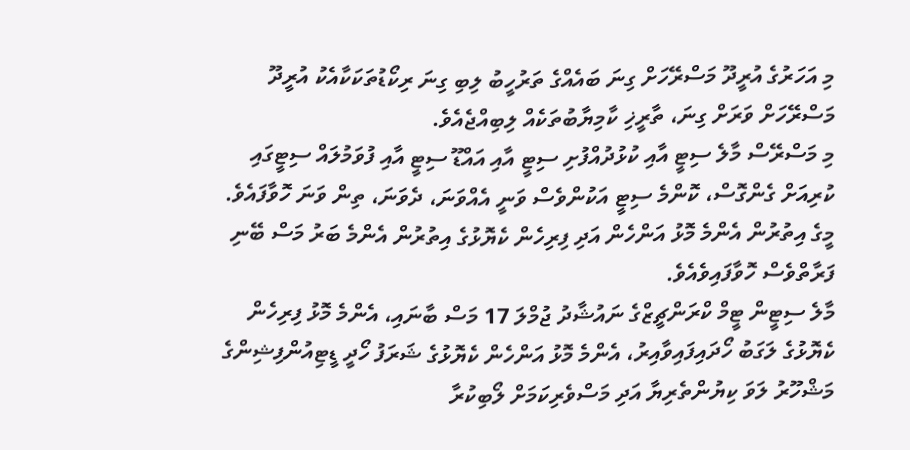މި އަހަރުގެ އުރީދޫ މަސްރޭހަށް ގިނަ ބައެއްގެ ތަރުހީބު ލިބި ގިނަ ރިކޯޑުތަކަކާއެކު އުރީދޫ މަސްރޭހަށް ވަރަށް ގިނަ، ތާރީޚި ކާމިޔާބުތަކެއް ލިބިއްޖެއެވެ.
މި މަސްރޭސް މާލެ ސިޓީ އާއި ކުޅުދުއްފުށި ސިޓީ އާއި އައްޑޫ ސިޓީ އާއި ފުވަމުލައް ސިޓީގައި ކުރިއަށް ގެންގޮސް، ކޮންމެ ސިޓީ އަކުންވެސް ވަނީ އެއްވަނަ، ދެވަނަ، ތިން ވަނަ ހޮވާފައެވެ.
މީގެ އިތުރުން އެންމެ މޮޅު އަންހެން އަދި ފިރިހެން ކެޔޮޅުގެ އިތުރުން އެންމެ ބަރު މަސް ބޭނި ފަރާތްވެސް ހޮވާފައިވެއެވެ.
މާލެ ސިޓީން ޓީމް ކްރަންޗީޒްގެ ނައުޝާދު ޖުމްލަ 17 މަސް ބާނައި، އެންމެ މޮޅު ފިރިހެން ކެޔޮޅުގެ ލަގަބު ހޯދައިފައިވާއިރު، އެންމެ މޮޅު އަންހެން ކެޔޮޅުގެ ޝަރަފު ހޯދީ ޑީޓިއުންފިޝިންގެ މަޝްހޫރު ލަވަ ކިޔުންތެރިޔާ އަދި މަސްވެރިކަމަށް ލޯބިކުރާ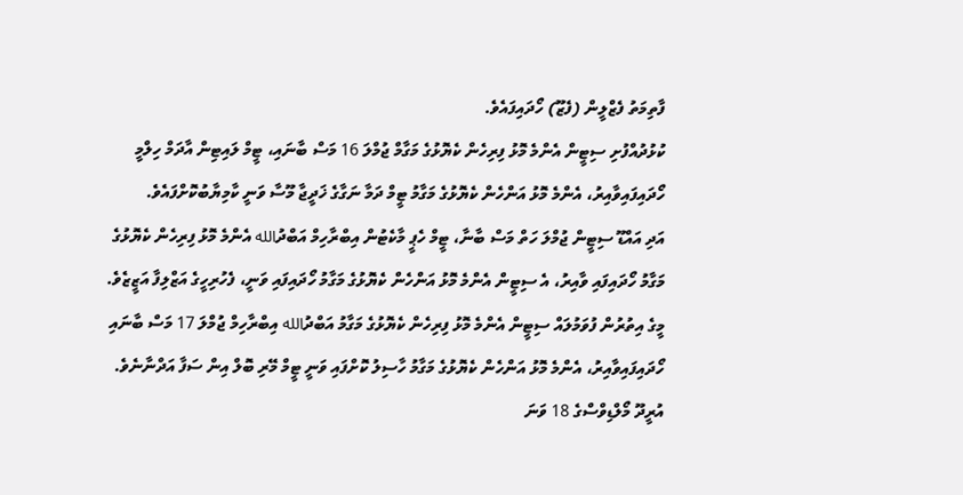ފާތިމަތު ފެޒްލީން (ފެޒޫ) ހޯދައިފައެވެ.
ކުޅުދުއްފުށި ސިޓީން އެންމެ މޮޅު ފިރިހެން ކެޔޮޅުގެ މަގާމް ޖުމްލަ 16 މަސް ބާނައި، ޓީމް ލައިޓިން އާދަމް ހިލްމީ ހޯދައިފައިވާއިރު، އެންމެ މޮޅު އަންހެން ކެޔޮޅުގެ މަގާމު ޓީމް ދަމާ ނަގާގެ ޚަދީޖާ މޫސާ ވަނީ ކާމިޔާބުކޮށްފައެވެ.
އަދި އައްޑޫ ސިޓީން ޖުމްލަ ހަތް މަސް ބާނާ، ޓީމް ހެޕީ މާކެޓުން އިބްރާހިމް އަބްދުالله އެންމެ މޮޅު ފިރިހެން ކެޔޮޅުގެ މަގާމު ހޯދައިފައި ވާއިރު، އެ ސިޓީން އެންމެ މޮޅު އަންހެން ކެޔޮޅުގެ މަގާމު ހޯދައިފައި ވަނީ، ފެހުރިހީގެ އަޒްލިފާ އަޒީޒެވެ. މީގެ އިތުރުން ފުވަމުލައް ސިޓީން އެންމެ މޮޅު ފިރިހެން ކެޔޮޅުގެ މަގާމު އަބްދުالله އިބްރާހިމް ޖުމްލަ 17 މަސް ބާނައި ހޯދައިފައިވާއިރު، އެންމެ މޮޅު އަންހެން ކެޔޮޅުގެ މަގާމު ހާސިލު ކޮށްފައި ވަނީ ޓީމް މޭރި ބޮލް އިން ސަފާ އަދްނާނެވެ.
އުރީދޫ މޯލްޑިވްސްގެ 18 ވަނަ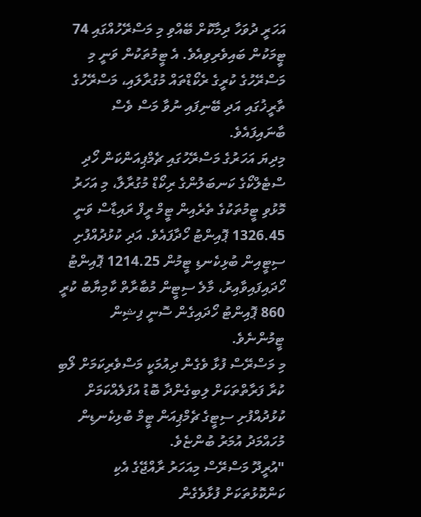އަހަރީ ދުވަހާ ދިމާކޮށް ބޭއްވި މި މަސްރޭހުއްގައި 74 ޓީމަކުން ބައިވެރިވިއެވެ. އެ ޓީމުތަކުން ވަނީ މި މަސްރޭހުގެ ކުރީގެ ރެކޯޑްތައް މުގުރާލައި، މަސްރޭހުގެ ތާރީޚުގައި އަދި ބޭނިފައި ނުވާ މަސް ވެސް ބާނައިފައެވެ.
މިދިޔަ އަހަރުގެ މަސްރޭހުގައި ޗެމްޕިއަންކަން ހޯދި ސްޓެލްކޯގެ ކަނބަލުންގެ ރިކޯޑް މުގުރާލާ، މި އަހަރު މޮޅުވި ޓީމުތަކުގެ ތެރެއިން ޓީމް ރީފް ރައިޑާސް ވަނީ 1326.45 ޕޮއިންޓު ހޯދާފައެވެ. އަދި ކުޅުދުއްފުށި ސިޓީއިން ބުޅިކެނޑި ޓީމުން 1214.25 ޕޮއިންޓު ހޯދައިފައިވާއިރު، މާލެ ސިޓީން މުބާރާތް ކާމިޔާބު ކުރީ 860 ޕޮއިންޓު ހޯދައިގެން ސޮނީ ފިޝިން ޓީމުންނެވެ.
މި މަސްރޭސް ފުޅާ ވެގެން ދިއުމަކީ މަސްވެރިކަމަށް ލޯބި ކުރާ ފަރާތްތަކަށް ލިބިގެންދާ ބޮޑު އުފަލެއްކަމަށް ކުޅުދުއްފުށި ސިޓީގެ ޗެމްޕިއަން ޓީމް ބުޅިކެނޑިން މުހައްމަދު އުމަރު ބުންޏެވެ.
"އުރީދޫ މަސްރޭސް މިއަހަރު ރާއްޖޭގެ އެކި ކަންކޮޅުތަކަށް ފުޅާވެގެން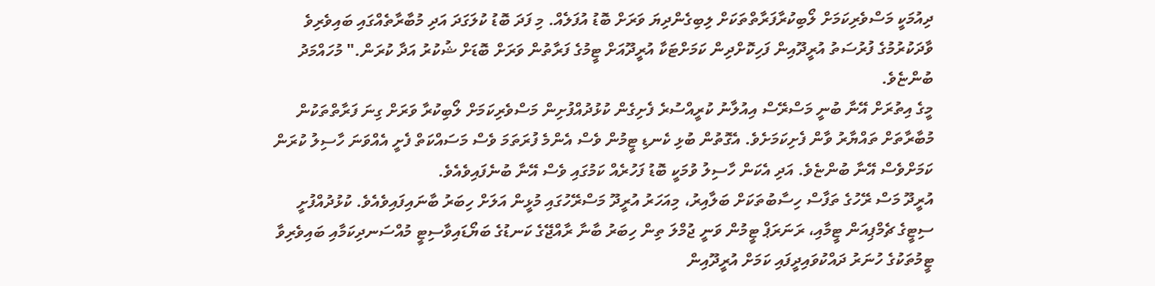ދިއުމަކީ މަސްވެރިކަމަށް ލޯބިކުރާފަރާތްތަކަށް ލިބިގެންދިޔަ ވަރަށް ބޮޑު އުފަލެއް. މި ފަދަ ބޮޑު ކުލަގަދަ އަދި މުބާރާތެއްގައި ބައިވެރިވެ ވާދަކުރުމުގެ ފުރުސަތު އުރީދޫއިން ފަހިކޮށްދިން ކަމަށްޓަކާ އުރީދޫއަށް ޓީމުގެ ފަރާތުން ވަރަށް ބޮޑަށް ޝުކުރު އަދާ ކުރަން." މުހައްމަދު ބުންޏެވެ.
މީގެ އިތުރަށް އޭނާ ބުނީ މަސްރޭސް އިއުލާނު ކުރީއްސުރެ ފެށިގެން ކުޅުދުއްފުށިން މަސްވެރިކަމަށް ލޯބިކުރާ ވަރަށް ގިނަ ފަރާތްތަކުން މުބާރާތަށް ތައްޔާރު ވާން ފެށިކަމަށެވެ. އެގޮތުން ބުޅި ކެނޑި ޓީމުން ވެސް އެންމެ ފުރަތަމަ ވެސް މަސައްކަތް ފެށީ އެއްވަނަ ހާސިލު ކުރަން ކަމަށްވެސް އޭނާ ބުންޏެވެ. އަދި އެކަން ހާސިލު ވުމަކީ ބޮޑު ފަހުރެއް ކަމުގައި ވެސް އޭނާ ބުނެފައިވެއެވެ.
އުރީދޫ މަސް ރޭހުގެ ތަފާސް ހިސާބުތަކަށް ބަލާއިރު، މިއަހަރު އުރީދޫ މަސްރޭހުގައި މުޅީން އަލަށް ހިބަރު ބާނައިފައިވެއެވެ. ކުޅުދުއްފުށީ ސިޓީގެ ޗެމްޕިއަން ޓީމާއި، ރަނަރަޕް ޓީމުން ވަނީ ޖުމްލަ ތިން ހިބަރު ބާނާ ރާއްޖޭގެ ކަނޑުގެ ބަޔޯޑައިވާސިޓީ މުއްސަނދިކަމާއި ބައިވެރިވާ ޓީމުތަކުގެ ހުނަރު ދައްކުވައިދީފައި ކަމަށް އުރީދޫއިން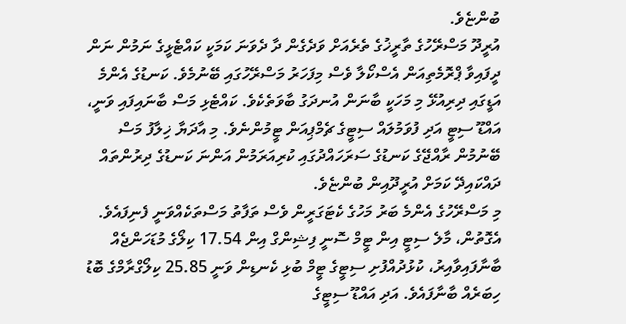ބުންޏެވެ.
އުރީދޫ މަސްރޭހުގެ ތާރީޚުގެ ތެރެއަށް ވަދެގެން ދާ ދެވަނަ ކަމަކީ ކައްޓެޅީގެ ނަމުން ނަން ދީފައިވާ ޕްރޮމެތިއަން އެސްކޯލާ ވެސް މިފަހަރު މަސްރޭހުގައި ބޭނުމެވެ. ކަނޑުގެ އެންމެ އަޑީގައި ދިރިއުޅޭ މި މަހަކީ ބާނަން އުނދަގު ބާވަތެކެވެ. ކައްޓެޅި މަސް ބާނައިފައި ވަނީ، އައްޑޫ ސިޓީ އަދި ފުވަމުލައް ސިޓީގެ ޗެމްޕިއަން ޓީމުންނެވެ. މި އާދަޔާ ޚިލާފު މަސް ބޭނުމުން ރާއްޖޭގެ ކަނޑުގެ ސަރަހައްދުގައި ކުރިއަރަމުން އަންނަ ކަނޑުގެ ދިރުންތައް ދައްކައިދޭ ކަމަށް އުރީދޫއިން ބުންޏެވެ.
މި މަސްރޭހުގެ އެންމެ ބަރު މަހުގެ ކެޓަގަރީން ވެސް ތަފާތު މަސްތަކެއްވަނީ ފެނިފައެވެ. އެގޮތުން، މާލެ ސިޓީ އިން ޓީމް ސޮނީ ފިޝިންގް އިން 17.54 ކިލޯގެ މުޑަހަންޖެއް ބާނާފައިވާއިރު، ކުޅުދުއްފުށި ސިޓީގެ ޓީމް ބުޅި ކެނޑިން ވަނީ 25.85 ކިލޯގްރާމްގެ ބޮޑު ހިބަރެއް ބާނާފައެވެ. އަދި އައްޑޫ ސިޓީގެ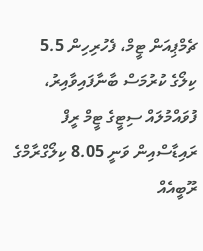ޗެމްޕިއަން ޓީމް، ފެހުރިހިން 5.5 ކިލޯގެ ކުރުމަސް ބާނާފައިވާއިރު، ފުވައްމުލައް ސިޓީގެ ޓީމް ރީފް ރައިޑާސްއިން ވަނީ 8.05 ކިލޯގްރާމްގެ ރޫބީއެއް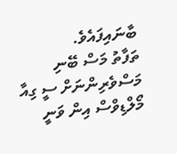ބާނައިފައެވެ.
ތަފާތު މަސް ބޭނި މަސްވެރިންނަށް ސީ ގިއާ މޯލްޑިވްސް އިން ވަނީ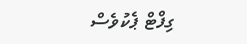ގިފްޓް ޕެކުވެސް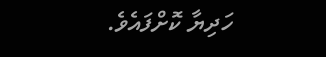ހަދިޔާ ކޮށްފައެވެ.